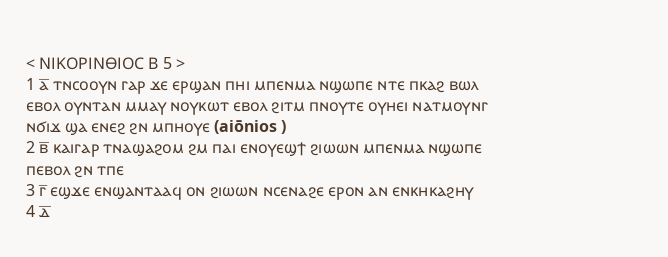< ⲚⲒⲔⲞⲢⲒⲚⲐⲒⲞⲤ Ⲃ 5 >
1 ⲁ̅ ⲧⲛⲥⲟⲟⲩⲛ ⲅⲁⲣ ϫⲉ ⲉⲣϣⲁⲛ ⲡⲏⲓ ⲙⲡⲉⲛⲙⲁ ⲛϣⲱⲡⲉ ⲛⲧⲉ ⲡⲕⲁϩ ⲃⲱⲗ ⲉⲃⲟⲗ ⲟⲩⲛⲧⲁⲛ ⲙⲙⲁⲩ ⲛⲟⲩⲕⲱⲧ ⲉⲃⲟⲗ ϩⲓⲧⲙ ⲡⲛⲟⲩⲧⲉ ⲟⲩⲏⲉⲓ ⲛⲁⲧⲙⲟⲩⲛⲅ ⲛϭⲓϫ ϣⲁ ⲉⲛⲉϩ ϩⲛ ⲙⲡⲏⲟⲩⲉ (aiōnios )
2 ⲃ̅ ⲕⲁⲓⲅⲁⲣ ⲧⲛⲁϣⲁϩⲟⲙ ϩⲙ ⲡⲁⲓ ⲉⲛⲟⲩⲉϣϯ ϩⲓⲱⲱⲛ ⲙⲡⲉⲛⲙⲁ ⲛϣⲱⲡⲉ ⲡⲉⲃⲟⲗ ϩⲛ ⲧⲡⲉ
3 ⲅ̅ ⲉϣϫⲉ ⲉⲛϣⲁⲛⲧⲁⲁϥ ⲟⲛ ϩⲓⲱⲱⲛ ⲛⲥⲉⲛⲁϩⲉ ⲉⲣⲟⲛ ⲁⲛ ⲉⲛⲕⲏⲕⲁϩⲏⲩ
4 ⲇ̅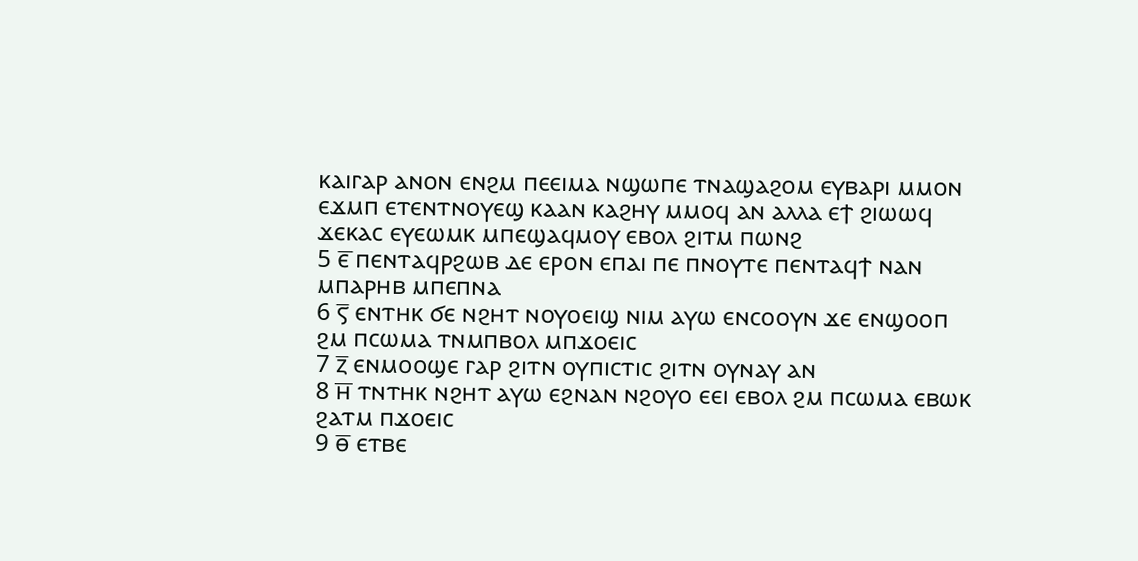ⲕⲁⲓⲅⲁⲣ ⲁⲛⲟⲛ ⲉⲛϩⲙ ⲡⲉⲉⲓⲙⲁ ⲛϣⲱⲡⲉ ⲧⲛⲁϣⲁϩⲟⲙ ⲉⲩⲃⲁⲣⲓ ⲙⲙⲟⲛ ⲉϫⲙⲡ ⲉⲧⲉⲛⲧⲛⲟⲩⲉϣ ⲕⲁⲁⲛ ⲕⲁϩⲏⲩ ⲙⲙⲟϥ ⲁⲛ ⲁⲗⲗⲁ ⲉϯ ϩⲓⲱⲱϥ ϫⲉⲕⲁⲥ ⲉⲩⲉⲱⲙⲕ ⲙⲡⲉϣⲁϥⲙⲟⲩ ⲉⲃⲟⲗ ϩⲓⲧⲙ ⲡⲱⲛϩ
5 ⲉ̅ ⲡⲉⲛⲧⲁϥⲣϩⲱⲃ ⲇⲉ ⲉⲣⲟⲛ ⲉⲡⲁⲓ ⲡⲉ ⲡⲛⲟⲩⲧⲉ ⲡⲉⲛⲧⲁϥϯ ⲛⲁⲛ ⲙⲡⲁⲣⲏⲃ ⲙⲡⲉⲡⲛⲁ
6 ⲋ̅ ⲉⲛⲧⲏⲕ ϭⲉ ⲛϩⲏⲧ ⲛⲟⲩⲟⲉⲓϣ ⲛⲓⲙ ⲁⲩⲱ ⲉⲛⲥⲟⲟⲩⲛ ϫⲉ ⲉⲛϣⲟⲟⲡ ϩⲙ ⲡⲥⲱⲙⲁ ⲧⲛⲙⲡⲃⲟⲗ ⲙⲡϫⲟⲉⲓⲥ
7 ⲍ̅ ⲉⲛⲙⲟⲟϣⲉ ⲅⲁⲣ ϩⲓⲧⲛ ⲟⲩⲡⲓⲥⲧⲓⲥ ϩⲓⲧⲛ ⲟⲩⲛⲁⲩ ⲁⲛ
8 ⲏ̅ ⲧⲛⲧⲏⲕ ⲛϩⲏⲧ ⲁⲩⲱ ⲉϩⲛⲁⲛ ⲛϩⲟⲩⲟ ⲉⲉⲓ ⲉⲃⲟⲗ ϩⲙ ⲡⲥⲱⲙⲁ ⲉⲃⲱⲕ ϩⲁⲧⲙ ⲡϫⲟⲉⲓⲥ
9 ⲑ̅ ⲉⲧⲃⲉ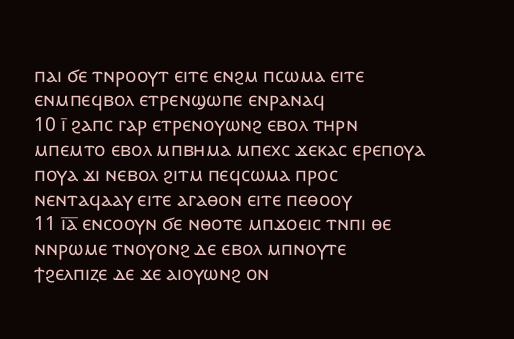ⲡⲁⲓ ϭⲉ ⲧⲛⲣⲟⲟⲩⲧ ⲉⲓⲧⲉ ⲉⲛϩⲙ ⲡⲥⲱⲙⲁ ⲉⲓⲧⲉ ⲉⲛⲙⲡⲉϥⲃⲟⲗ ⲉⲧⲣⲉⲛϣⲱⲡⲉ ⲉⲛⲣⲁⲛⲁϥ
10 ⲓ̅ ϩⲁⲡⲥ ⲅⲁⲣ ⲉⲧⲣⲉⲛⲟⲩⲱⲛϩ ⲉⲃⲟⲗ ⲧⲏⲣⲛ ⲙⲡⲉⲙⲧⲟ ⲉⲃⲟⲗ ⲙⲡⲃⲏⲙⲁ ⲙⲡⲉⲭⲥ ϫⲉⲕⲁⲥ ⲉⲣⲉⲡⲟⲩⲁ ⲡⲟⲩⲁ ϫⲓ ⲛⲉⲃⲟⲗ ϩⲓⲧⲙ ⲡⲉϥⲥⲱⲙⲁ ⲡⲣⲟⲥ ⲛⲉⲛⲧⲁϥⲁⲁⲩ ⲉⲓⲧⲉ ⲁⲅⲁⲑⲟⲛ ⲉⲓⲧⲉ ⲡⲉⲑⲟⲟⲩ
11 ⲓ̅ⲁ̅ ⲉⲛⲥⲟⲟⲩⲛ ϭⲉ ⲛⲑⲟⲧⲉ ⲙⲡϫⲟⲉⲓⲥ ⲧⲛⲡⲓ ⲑⲉ ⲛⲛⲣⲱⲙⲉ ⲧⲛⲟⲩⲟⲛϩ ⲇⲉ ⲉⲃⲟⲗ ⲙⲡⲛⲟⲩⲧⲉ ϯϩⲉⲗⲡⲓⲍⲉ ⲇⲉ ϫⲉ ⲁⲓⲟⲩⲱⲛϩ ⲟⲛ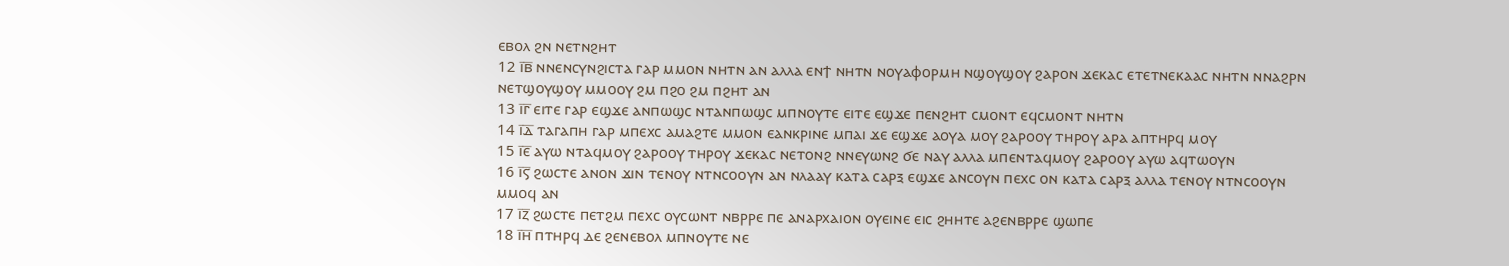ⲉⲃⲟⲗ ϩⲛ ⲛⲉⲧⲛϩⲏⲧ
12 ⲓ̅ⲃ̅ ⲛⲛⲉⲛⲥⲩⲛϩⲓⲥⲧⲁ ⲅⲁⲣ ⲙⲙⲟⲛ ⲛⲏⲧⲛ ⲁⲛ ⲁⲗⲗⲁ ⲉⲛϯ ⲛⲏⲧⲛ ⲛⲟⲩⲁⲫⲟⲣⲙⲏ ⲛϣⲟⲩϣⲟⲩ ϩⲁⲣⲟⲛ ϫⲉⲕⲁⲥ ⲉⲧⲉⲧⲛⲉⲕⲁⲁⲥ ⲛⲏⲧⲛ ⲛⲛⲁϩⲣⲛ ⲛⲉⲧϣⲟⲩϣⲟⲩ ⲙⲙⲟⲟⲩ ϩⲙ ⲡϩⲟ ϩⲙ ⲡϩⲏⲧ ⲁⲛ
13 ⲓ̅ⲅ̅ ⲉⲓⲧⲉ ⲅⲁⲣ ⲉϣϫⲉ ⲁⲛⲡⲱϣⲥ ⲛⲧⲁⲛⲡⲱϣⲥ ⲙⲡⲛⲟⲩⲧⲉ ⲉⲓⲧⲉ ⲉϣϫⲉ ⲡⲉⲛϩⲏⲧ ⲥⲙⲟⲛⲧ ⲉϥⲥⲙⲟⲛⲧ ⲛⲏⲧⲛ
14 ⲓ̅ⲇ̅ ⲧⲁⲅⲁⲡⲏ ⲅⲁⲣ ⲙⲡⲉⲭⲥ ⲁⲙⲁϩⲧⲉ ⲙⲙⲟⲛ ⲉⲁⲛⲕⲣⲓⲛⲉ ⲙⲡⲁⲓ ϫⲉ ⲉϣϫⲉ ⲁⲟⲩⲁ ⲙⲟⲩ ϩⲁⲣⲟⲟⲩ ⲧⲏⲣⲟⲩ ⲁⲣⲁ ⲁⲡⲧⲏⲣϥ ⲙⲟⲩ
15 ⲓ̅ⲉ̅ ⲁⲩⲱ ⲛⲧⲁϥⲙⲟⲩ ϩⲁⲣⲟⲟⲩ ⲧⲏⲣⲟⲩ ϫⲉⲕⲁⲥ ⲛⲉⲧⲟⲛϩ ⲛⲛⲉⲩⲱⲛϩ ϭⲉ ⲛⲁⲩ ⲁⲗⲗⲁ ⲙⲡⲉⲛⲧⲁϥⲙⲟⲩ ϩⲁⲣⲟⲟⲩ ⲁⲩⲱ ⲁϥⲧⲱⲟⲩⲛ
16 ⲓ̅ⲋ̅ ϩⲱⲥⲧⲉ ⲁⲛⲟⲛ ϫⲓⲛ ⲧⲉⲛⲟⲩ ⲛⲧⲛⲥⲟⲟⲩⲛ ⲁⲛ ⲛⲗⲁⲁⲩ ⲕⲁⲧⲁ ⲥⲁⲣⲝ ⲉϣϫⲉ ⲁⲛⲥⲟⲩⲛ ⲡⲉⲭⲥ ⲟⲛ ⲕⲁⲧⲁ ⲥⲁⲣⲝ ⲁⲗⲗⲁ ⲧⲉⲛⲟⲩ ⲛⲧⲛⲥⲟⲟⲩⲛ ⲙⲙⲟϥ ⲁⲛ
17 ⲓ̅ⲍ̅ ϩⲱⲥⲧⲉ ⲡⲉⲧϩⲙ ⲡⲉⲭⲥ ⲟⲩⲥⲱⲛⲧ ⲛⲃⲣⲣⲉ ⲡⲉ ⲁⲛⲁⲣⲭⲁⲓⲟⲛ ⲟⲩⲉⲓⲛⲉ ⲉⲓⲥ ϩⲏⲏⲧⲉ ⲁϩⲉⲛⲃⲣⲣⲉ ϣⲱⲡⲉ
18 ⲓ̅ⲏ̅ ⲡⲧⲏⲣϥ ⲇⲉ ϩⲉⲛⲉⲃⲟⲗ ⲙⲡⲛⲟⲩⲧⲉ ⲛⲉ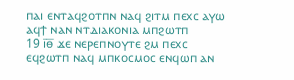ⲡⲁⲓ ⲉⲛⲧⲁϥϩⲟⲧⲡⲛ ⲛⲁϥ ϩⲓⲧⲙ ⲡⲉⲭⲥ ⲁⲩⲱ ⲁϥϯ ⲛⲁⲛ ⲛⲧⲇⲓⲁⲕⲟⲛⲓⲁ ⲙⲡϩⲱⲧⲡ
19 ⲓ̅ⲑ̅ ϫⲉ ⲛⲉⲣⲉⲡⲛⲟⲩⲧⲉ ϩⲙ ⲡⲉⲭⲥ ⲉϥϩⲱⲧⲡ ⲛⲁϥ ⲙⲡⲕⲟⲥⲙⲟⲥ ⲉⲛϥⲱⲡ ⲁⲛ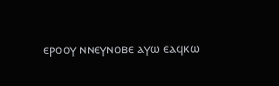ⲉⲣⲟⲟⲩ ⲛⲛⲉⲩⲛⲟⲃⲉ ⲁⲩⲱ ⲉⲁϥⲕⲱ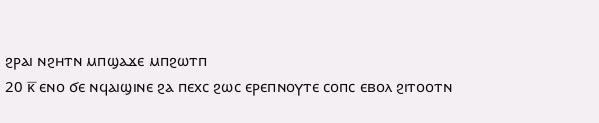ϩⲣⲁⲓ ⲛϩⲏⲧⲛ ⲙⲡϣⲁϫⲉ ⲙⲡϩⲱⲧⲡ
20 ⲕ̅ ⲉⲛⲟ ϭⲉ ⲛϥⲁⲓϣⲓⲛⲉ ϩⲁ ⲡⲉⲭⲥ ϩⲱⲥ ⲉⲣⲉⲡⲛⲟⲩⲧⲉ ⲥⲟⲡⲥ ⲉⲃⲟⲗ ϩⲓⲧⲟⲟⲧⲛ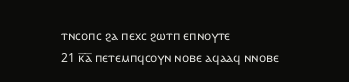ⲧⲛⲥⲟⲡⲥ ϩⲁ ⲡⲉⲭⲥ ϩⲱⲧⲡ ⲉⲡⲛⲟⲩⲧⲉ
21 ⲕ̅ⲁ̅ ⲡⲉⲧⲉⲙⲡϥⲥⲟⲩⲛ ⲛⲟⲃⲉ ⲁϥⲁⲁϥ ⲛⲛⲟⲃⲉ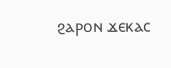ϩⲁⲣⲟⲛ ϫⲉⲕⲁⲥ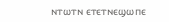ⲛⲧⲱⲧⲛ ⲉⲧⲉⲧⲛⲉϣⲱⲡⲉ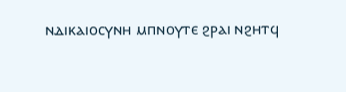ⲛⲇⲓⲕⲁⲓⲟⲥⲩⲛⲏ ⲙⲡⲛⲟⲩⲧⲉ ϩⲣⲁⲓ ⲛϩⲏⲧϥ